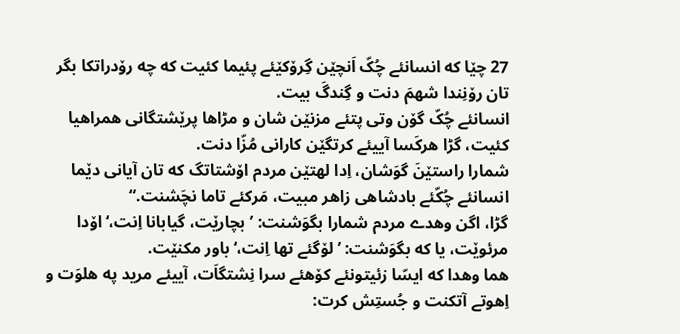27 چێا که انسانئے چُکّ اَنچێن گِرۆکێئے پئیما کئیت که چه رۆدراتکا بگر تان رۆنِندا شهمَ دنت و گِندگَ بیت.
انسانئے چُکّ گۆن وتی پتئے مزنێن شان و مڑاها پرێشتگانی همراهیا کئیت، گڑا هرکَسا آییئے کرتگێن کارانی مُزّا دنت.
شمارا راستێنَ گوَشان، اِدا لهتێن مردم اۆشتاتگ که تان آیانی دێما انسانئے چُکّئے بادشاهی زاهر مبیت، مَرکئے تاما نچَشنت.“
گڑا، اگن وهدے مردم شمارا بگوَشنت: ’بچارێت، گیابانا اِنت،‘ اۆدا مرئوێت، یا که بگوَشنت: ’لۆگئے تها اِنت،‘ باور مکنێت.
هما وهدا که ایسّا زئیتونئے کۆهئے سرا نِشتگاَت، آییئے مرید په هلوَت و اِهوتے آتکنت و جُستِش کرت: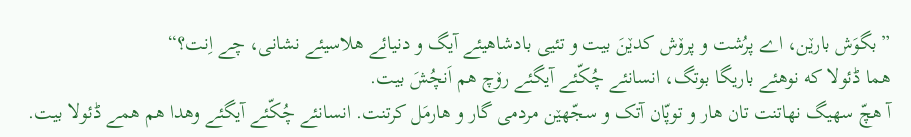”بگوَش بارێن، اے پرُشت و پرۆش کدێنَ بیت و تئیی بادشاهیئے آیگ و دنیائے هلاسیئے نشانی، چے اِنت؟“
هما ڈئولا که نوهئے باریگا بوتگ، انسانئے چُکّئے آیگئے رۆچ هم اَنچُشَ بیت.
آ هچّ سهیگ نهاتنت تان هار و توپّان آتک و سجّهێن مردمی گار و هارمَل کرتنت. انسانئے چُکّئے آیگئے وهدا هم همے ڈئولا بیت.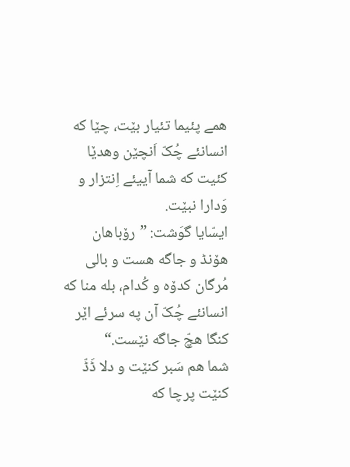همے پئیما تئیار بێت، چێا که انسانئے چُکّ اَنچێن وهدێا کئیت که شما آییئے اِنتزار و وَدارا نبێت.
ایسّایا گوَشت: ”رۆباهان هۆنڈ و جاگه هست و بالی مُرگان کدۆه و کُدام، بله منا که انسانئے چُکّ آن په سرئے اێر کنگا هچّ جاگه نێست.“
شما هم سَبر کنێت و دلا ڈَڈّ کنێت پرچا که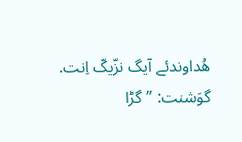هُداوندئے آیگ نزّیکّ اِنت.
گوَشنت: ”گڑا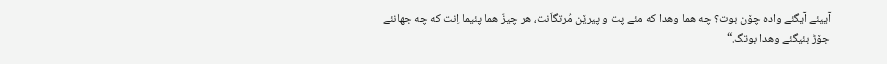آییئے آیگئے واده چۆن بوت؟ چه هما وهدا که مئے پت و پیرێن مُرتگاَنت، هر چیزّ هما پئیما اِنت که چه جهانئے جۆڑ بئیگئے وهدا بوتگ.“